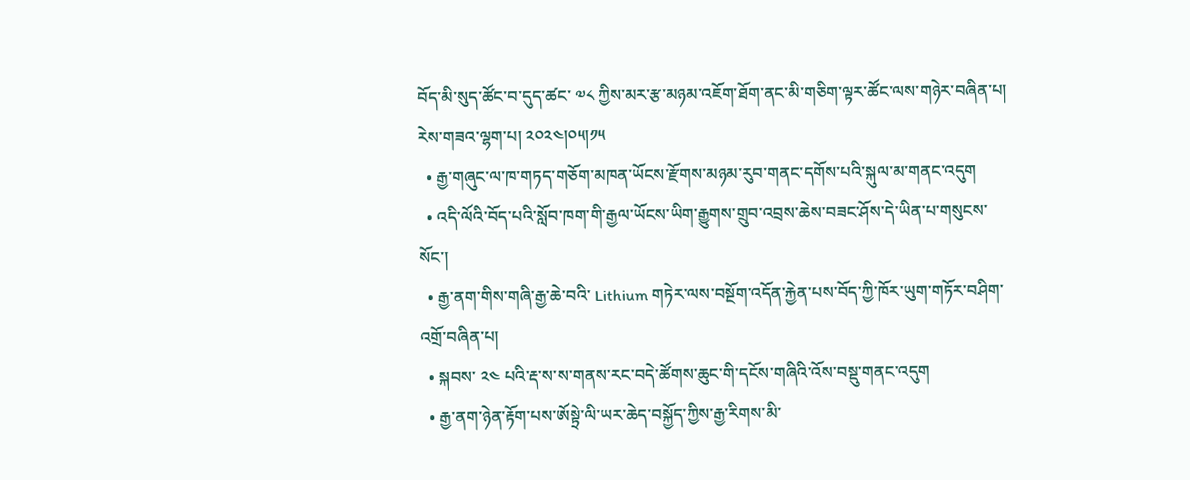བོད་མི་སུད་ཚོང་བ་དུད་ཚང་ ༧༨ ཀྱིས་མར་རྩ་མཉམ་འཇོག་ཐོག་ནང་མི་གཅིག་ལྟར་ཚོང་ལས་གཉེར་བཞིན་པ།
རེས་གཟའ་ལྷག་པ། ༢༠༢༤།༠༥།༡༥
  • རྒྱ་གཞུང་ལ་ཁ་གཏད་གཅོག་མཁན་ཡོངས་རྫོགས་མཉམ་རུབ་གནང་དགོས་པའི་སྐུལ་མ་གནང་འདུག
  • འདི་ལོའི་བོད་པའི་སློབ་ཁག་གི་རྒྱལ་ཡོངས་ཡིག་རྒྱུགས་གྲུབ་འབྲས་ཆེས་བཟང་ཤོས་དེ་ཡིན་པ་གསུངས་སོང་།
  • རྒྱ་ནག་གིས་གཞི་རྒྱ་ཆེ་བའི་ Lithium གཏེར་ལས་བསྔོག་འདོན་རྐྱེན་པས་བོད་ཀྱི་ཁོར་ཡུག་གཏོར་བཤིག་འགྲོ་བཞིན་པ།
  • སྐབས་ ༢༤ པའི་རྡ་ས་ས་གནས་རང་བདེ་ཚོགས་ཆུང་གི་དངོས་གཞིའི་འོས་བསྡུ་གནང་འདུག
  • རྒྱ་ནག་ཉེན་རྟོག་པས་ཨོསྟྲེ་ལི་ཡར་ཆེད་བསྐྱོད་ཀྱིས་རྒྱ་རིགས་མི་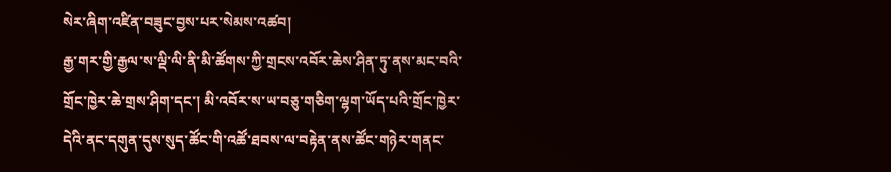སེར་ཞིག་འཛིན་བཟུང་བྱས་པར་སེམས་འཚབ།
རྒྱ་གར་གྱི་རྒྱལ་ས་ལྡི་ལི་ནི་མི་ཚོགས་ཀྱི་གྲངས་འབོར་ཆེས་ཤིན་ཏུ་ནས་མང་བའི་གྲོང་ཁྱེར་ཆེ་གྲས་ཤིག་དང་། མི་འབོར་ས་ཡ་བཅུ་གཅིག་ལྷག་ཡོད་པའི་གྲོང་ཁྱེར་དེའི་ནང་དགུན་དུས་སུད་ཚོང་གི་འཚོ་ཐབས་ལ་བརྟེན་ནས་ཚོང་གཉེར་གནང་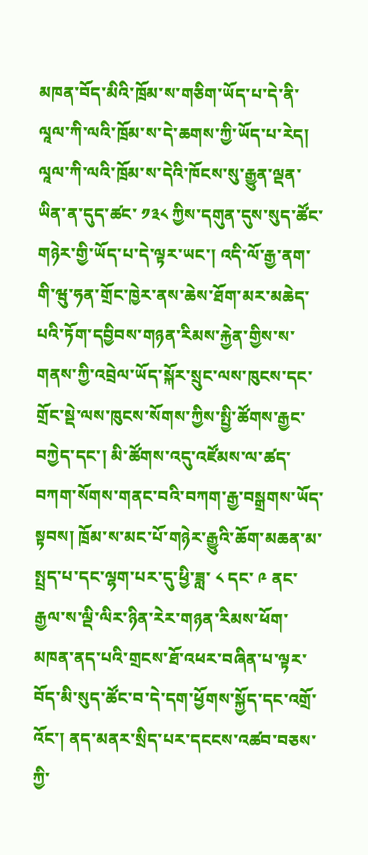མཁན་བོད་མིའི་ཁྲོམ་ས་གཅིག་ཡོད་པ་དེ་ནི་ལཱལ་ཀི་ལའི་ཁྲོམ་ས་དེ་ཆགས་ཀྱི་ཡོད་པ་རེད།
ལཱལ་ཀི་ལའི་ཁྲོམ་ས་དེའི་ཁོངས་སུ་རྒྱུན་ལྡན་ཡིན་ན་དུད་ཚང་ ༡༣༨ ཀྱིས་དགུན་དུས་སུད་ཚོང་གཉེར་གྱི་ཡོད་པ་དེ་ལྟར་ཡང་། འདི་ལོ་རྒྱ་ནག་གི་ཝུ་ཧན་གྲོང་ཁྱེར་ནས་ཆེས་ཐོག་མར་མཆེད་པའི་ཏོག་དབྱིབས་གཉན་རིམས་རྐྱེན་གྱིས་ས་གནས་ཀྱི་འབྲེལ་ཡོད་སྐོར་སྲུང་ལས་ཁུངས་དང་གྲོང་སྡེ་ལས་ཁུངས་སོགས་ཀྱིས་སྤྱི་ཚོགས་རྒྱང་བཀྱེད་དང་། མི་ཚོགས་འདུ་འཛོམས་ལ་ཚད་བཀག་སོགས་གནང་བའི་བཀག་རྒྱ་བསྒྲགས་ཡོད་སྟབས། ཁྲོམ་ས་མང་པོ་གཉེར་རྒྱུའི་ཆོག་མཆན་མ་སྤྲད་པ་དང་ལྷག་པར་དུ་ཕྱི་ཟླ་ ༨ དང་ ༩ ནང་རྒྱལ་ས་ལྡི་ལིར་ཉིན་རེར་གཉན་རིམས་ཕོག་མཁན་ནད་པའི་གྲངས་ཐོ་འཕར་བཞིན་པ་ལྟར་བོད་མི་སུད་ཚོང་བ་དེ་དག་ཕྱོགས་སྐྱོད་དང་འགྲོ་འོང་། ནད་མནར་སྲིད་པར་དངངས་འཚབ་བཅས་ཀྱི་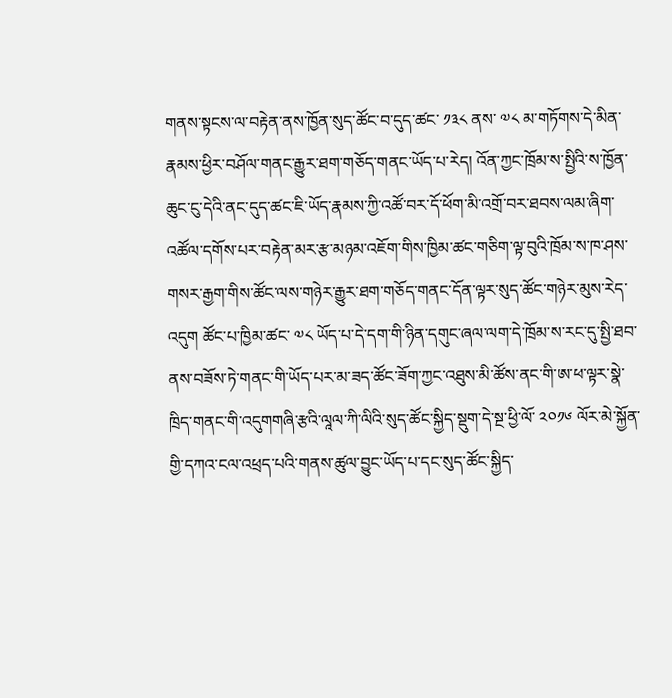གནས་སྟངས་ལ་བརྟེན་ནས་ཁྱོན་སུད་ཚོང་བ་དུད་ཚང་ ༡༣༨ ནས་ ༧༨ མ་གཏོགས་དེ་མིན་རྣམས་ཕྱིར་བཤོལ་གནང་རྒྱུར་ཐག་གཅོད་གནང་ཡོད་པ་རེད། འོན་ཀྱང་ཁྲོམ་ས་སྤྱིའི་ས་ཁྱོན་ཆུང་ངུ་དེའི་ནང་དུད་ཚང་ཇི་ཡོད་རྣམས་ཀྱི་འཚོ་བར་དོ་ཕོག་མི་འགྲོ་བར་ཐབས་ལམ་ཞིག་འཚོལ་དགོས་པར་བརྟེན་མར་རྩ་མཉམ་འཇོག་གིས་ཁྱིམ་ཚང་གཅིག་ལྟ་བུའི་ཁྲོམ་ས་ཁ་ཤས་གསར་རྒྱག་གིས་ཚོང་ལས་གཉེར་རྒྱུར་ཐག་གཅོད་གནང་དོན་ལྟར་སུད་ཚོང་གཉེར་མུས་རེད་འདུག ཚོང་པ་ཁྱིམ་ཚང་ ༧༨ ཡོད་པ་དེ་དག་གི་ཉིན་དགུང་ཞལ་ལག་དེ་ཁྲོམ་ས་རང་དུ་སྤྱི་ཐབ་ནས་བཟོས་ཏེ་གནང་གི་ཡོད་པར་མ་ཟད་ཚོང་ཟོག་ཀྱང་འཐུས་མི་ཚོས་ནང་གི་ཨ་ཕ་ལྟར་སྣེ་ཁྲིད་གནང་གི་འདུགགཞི་རྩའི་ལཱལ་ཀི་ལིའི་སུད་ཚོང་སྐྱིད་སྡུག་དེ་སྔ་ཕྱི་ལོ་ ༢༠༡༦ ལོར་མེ་སྐྱོན་གྱི་དཀའ་ངལ་འཕྲད་པའི་གནས་ཚུལ་བྱུང་ཡོད་པ་དང་སུད་ཚོང་སྐྱིད་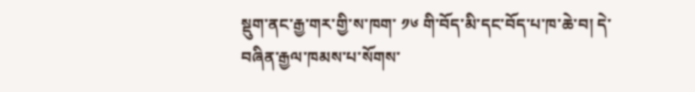སྡུག་ནང་རྒྱ་གར་གྱི་ས་ཁག་ ༡༦ གི་བོད་མི་དང་བོད་པ་ཁ་ཆེ་བ། དེ་བཞིན་རྒྱལ་ཁམས་པ་སོགས་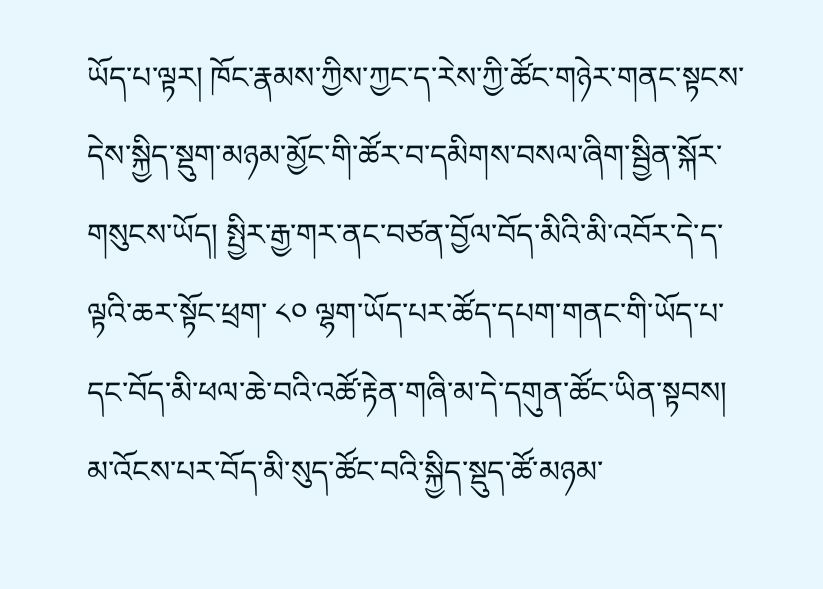ཡོད་པ་ལྟར། ཁོང་རྣམས་ཀྱིས་ཀྱང་ད་རེས་ཀྱི་ཚོང་གཉེར་གནང་སྟངས་དེས་སྐྱིད་སྡུག་མཉམ་མྱོང་གི་ཚོར་བ་དམིགས་བསལ་ཞིག་སྦྱིན་སྐོར་གསུངས་ཡོད། སྤྱིར་རྒྱ་གར་ནང་བཙན་བྱོལ་བོད་མིའི་མི་འབོར་དེ་ད་ལྟའི་ཆར་སྟོང་ཕྲག་ ༨༠ ལྷག་ཡོད་པར་ཚོད་དཔག་གནང་གི་ཡོད་པ་དང་བོད་མི་ཕལ་ཆེ་བའི་འཚོ་རྟེན་གཞི་མ་དེ་དགུན་ཚོང་ཡིན་སྟབས། མ་འོངས་པར་བོད་མི་སུད་ཚོང་བའི་སྐྱིད་སྡུད་ཚོ་མཉམ་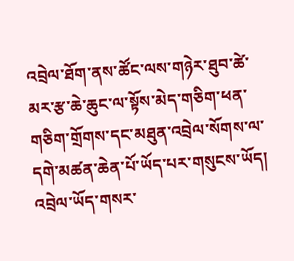འབྲེལ་ཐོག་ནས་ཚོང་ལས་གཉེར་ཐུབ་ཚེ་མར་རྩ་ཆེ་ཆུང་ལ་སྟོས་མེད་གཅིག་ཕན་གཅིག་གྲོགས་དང་མཐུན་འབྲེལ་སོགས་ལ་དགེ་མཚན་ཆེན་པོ་ཡོད་པར་གསུངས་ཡོད།
འབྲེལ་ཡོད་གསར་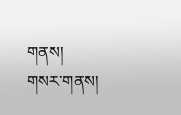གནས།
གསར་གནས།